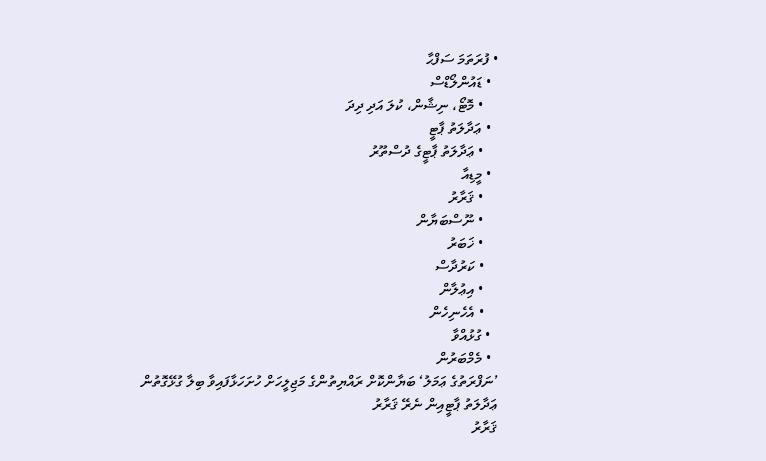• ފުރަތަމަ ސަފްޙާ
  • ޑައުންލޯޑްސް
    • މޮޓޯ، ނިޝާން، ކުލަ އަދި ދިދަ
  • ޢަދާލަތު ޕާޓީ
    • ޢަދާލަތު ޕާޓީގެ ދުސްތޫރު
  • މީޑިއާ
    • ޤަރާރު
    • ނޫސްބަޔާން
    • ޚަބަރު
    • ކަރުދާސް
    • އިޢުލާން
    • އެހެނިހެން
  • ގުޅުއްވާ
  • މެމްބަރުން
’ނަފްރަތުގެ ޢަމަލު‘ ބަޔާންކޮށް ރައްޔިތުންގެ މަޖިލީހަށް ހުށަހަޅާފައިވާ ބިލާ ގުޅޭގޮތުން ޢަދާލަތު ޕާޓީއިން ނެރޭ ޤަރާރު
ޤަރާރު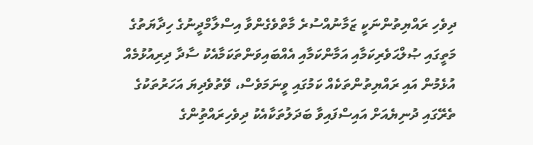ދިވެހި ރައްޔިތުންނަކީ ޒަމާނުއްސުރެ މާތްވެގެންވާ އިސްލާމްދީނުގެ ހިދާޔަތުގެ މަތީގައި ޞުލްޙަވެރިކަމާއި އަމާންކަމާއި އެއްބައިވަންތަކަމާއެކު ސާދާ ދިރިއުޅުމެއް އުޅެމުން އައި ރައްޔިތުންތަކެއް ކަމުގައި ވީނަމަވެސް، ވޭތުވެދިޔަ އަހަރުތަކުގެ ތެރޭގައި ދުނިޔެއަށް އައިސްފައިވާ ބަދަލުތަކާއެކު ދިވެހިރައްތުިންގެ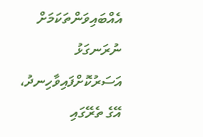އެއްބައިވަންތަކަމަށް ނުރަނގަޅު އަސަރުކޮށްފައިވާހިނދު، އޭގެ ތެރޭގައި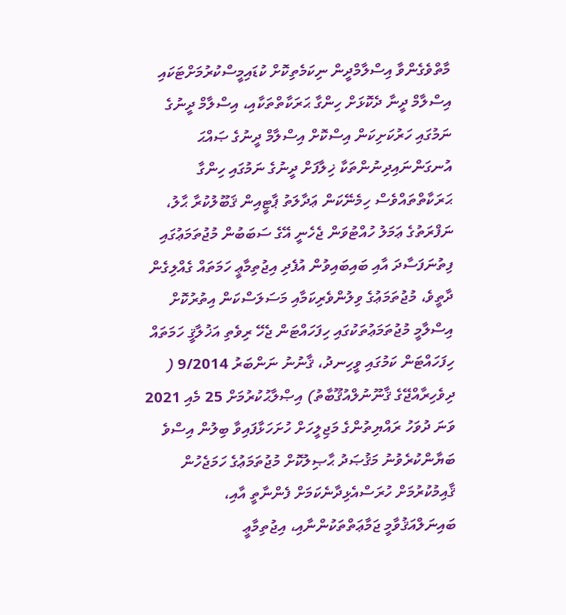މާތްވެގެންވާ އިސްލާމްދީން ނިކަމެތިކޮށް ކުޑައިމީސްކުރުމަށްޓަކައި އިސްލާމް ދީނާ ދެކޮޅަށް ހިންގާ ޙަރަކާތްތަކާއި، އިސްލާމް ދީނުގެ ނަމުގައި ހަރުކަށިކަން އިސްކޮށް އިސްލާމް ދީނުގެ ޞައްޙަ އުނގަންނައިދިނުންތަކާ ޚިލާފަށް ދީނުގެ ނަމުގައި ހިންގާ ޙަރަކާތްތައްވެސް ހިމެނޭކަން ޢަދާލަތު ޕާޓީއިން ޤަބޫލުކުރާ ޙާލު،
ނަފްރަތުގެ ޢަމަލު ހުއްޓުވަން ޖެހެނީ އޭގެ ސަބަބުން މުޖުތަމަޢުގައި ފިތުނަފަސާދަ އާއި ބައިބައިވުން އުފެދި އިޖުތިމާޢީ ހަމަތައް ގެއްލިގެން ދާތީވެ، މުޖުތަމަޢުގެ ވިލުންވެރިކަމާއި މަސަލަސްކަން އިތުރުކޮށް އިސްލާމީ މުޖުތަމަޢުތަކުގައި ހިފަހައްޓަން ޖެހޭ ރިވެތި އަޚުލާޤީ ހަމަތައް ހިފަހައްޓަން ކަމުގައި ވީހިނދު، ޤާނުނު ނަންބަރު 9/2014 ( ދިވެހިރާއްޖޭގެ ޤާނޫނުލްއުޤޫބާތު) އިޞްލާޙުކުރުމަށް 25 މެއި 2021 ވަނަ ދުވަހު ރައްޔިތުންގެ މަޖިލީހަށް ހުށަހަޅާފައިވާ ބިލުން އިސްވެ ބަޔާންކުރެވުނު މަޤުޞަދު ޙާޞިލުކޮށް މުޖުތަމަޢުގެ ހަމަޖެހުން ޤާއިމުކުރުމަށް ހުރަސްއެޅިދާނެކަމަށް ފެންނާތީ އާއި،
ބައިނަލްއަޤުވާމީ ޖަމާޢަތްތަކުންނާއި، އިޖުތިމާޢީ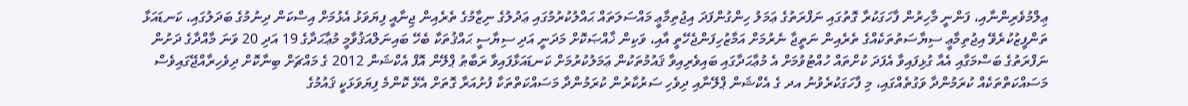ޢިލްމުވެރިންނާއި، ފަންނީ މާހިރުން ފާހަގަކުރާ ގޮތުގައި ނަފްރަތުގެ ޢަމަލު ހިންގުންފަދަ އިޖުތިމާޢީ މައްސަލަތައް ޙައްލުކުރުމުގައި ޢަދުލުގެ ނިޒާމުގެ ތެރެއިން ޖިނާއީ ފިޔަވަޅު އެޅުމަށް އިސްކަން ދިނުމުގެ ބަދަލުގައި، ކަނޑައަޅާ ތަންފީޒުކުރެވޭ އިޖުތިމާޢީ ސިޔާސަތުތަކެއްގެ ތެރެއިން ނަތީޖާ ނެރުމަށް އަމާޒުހިފަންޖެހޭތީ އާއި، ވަކިން ޚާއްޞަކޮށް މަދަނީ އަދި ސިޔާސީ ޙައްޤުތަކާ ބެހޭ ބައިނަލްއަޤުވާމީ މުޢާޙަދާގެ 19 އަދި 20 ވަނަ މާއްދާގެ ދަށުން ނަފްރަތުގެ ބަސްމަގާއި އެއާ ގުޅިފައިވާ އެފަދަ ކުށްތައް ހުއްޓުވުމަށް އެ މުޢާޙަދާގައި ބައިވެރިއިވާ ޤައުމުތަކުން ޢަމަލުކުރުމަށް ކަނޑައަޅާފައިވާ ރަބާޠު ޕްލޭން އޮފް އެކްޝަން 2012 ގެ މައްޗަށް ބިނާކޮށް ދިވެހިރާއްޖޭގައިވެސް މަސައްކަތްތަކެއް ކުރަމުންދާ ވަގުތެއްގައި، މި ފާހަގަކުރެވުނު އދ ގެ އެކްޝަން ޕްލޭނާއި ދިވެހި ސަރުކާރުން ކުރަމުންދާ މަސައްކަތްތަކާ ފުށުއަރާ ގޮތަށް އެޅޭ ކޮންމެ ފިޔަވަޅަކީ ޤައުމުގެ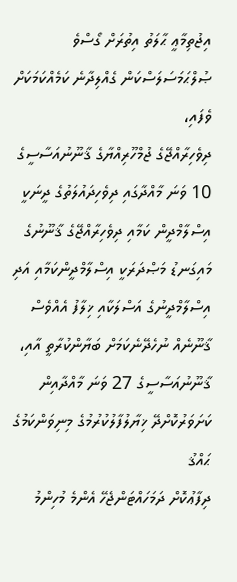އިޖުތިމާޢީ ޙާލަތު އިތުރަށް ގޯސްވެ ޞުލްޙަމަސަލަސްކަން ގެއްލިދާނެ ކަމެއްކަމަކަށް ވެފައި،
ދިވެހިރާއްޖޭގެ ޖުމްހޫރިއްޔާގެ ޤާނޫނުއަސާސީގެ 10 ވަނަ މާއްދާގައި ދިވެހިދައުލަތުގެ ދީނަކީ އިސްލާމްދީން ކަމާއި ދިވެހިރާއްޖޭގެ ޤާނޫނުގެ މައިގަނޑު މަޞްދަރަކީ އިސްލާމްދީންކަމާއި އަދި އިސްލާމްދީނުގެ އަސްލަކާއި ޚިލާފު އެއްވެސް ޤާނޫނެއް ނުހެދޭނެކަމަށް ބަޔާންކުރާތީ އާއި، ޤާނޫނުއަސާސީގެ 27 ވަނަ މާއްދާއިން ކަށަވަރުކޮށްދޭ ޚިޔާލުފާލުކުރުމުގެ މިނިވަންކަމުގެ ޙައްޤު
ދިފާޢުކޮށް ދަމަހައްޓަންޖެހޭ އެންމެ މުހިންމު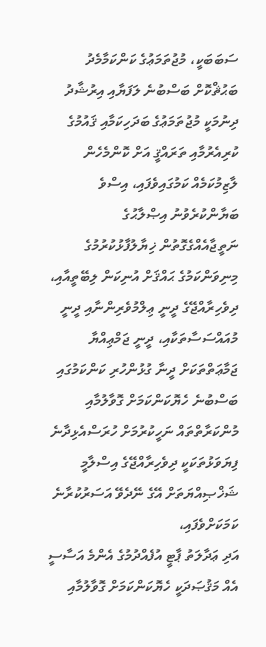ސަބަބަކީ، މުޖުތަމަޢުގެ ކަންކަމާމެދު ބަޙުޘްކޮށް ބަސްބުނެ ލަފަޔާއި އިރުޝާދު ދިނުމަކީ މުޖުތަމަޢުގެ ބަދަހިކަމާއި ޤައުމުގެ ކުރިއެރުމާއި ތަރައްޤީ އަށް ކޮންމެހެން ލާޒިމުކަމެއް ކަމުގައިވެފައި، އިސްވެ ބަޔާންކުރެވުނު އިޞްލާޙުގެ ނަތީޖާއެއްގެގޮތުން ޚިޔާލުފާޅުކުރުމުގެ މިނިވަންކަމުގެ ޙައްޤަށް އުނިކަން ލިބޭތީއާއި،  ދިވެހިރާއްޖޭގެ ދީނީ ޢިލްމުވެރިންނާއި ދީނީ މުއައްސަސާތަކާއި، ދީނީ ޖަމްޢިއްޔާ ޖަމާޢަތްތަކަށް ދީނާ ގުޅުންހުރި ކަންކަމުގައި ބަސްބުނެ ހެޔޮކަންކަމަށް ގޮވާލުމާއި މުންކަރާތްތައް ނަހީކުރުމަށް ހުރަސްއެޅިދާނެ ފިޔަވަޅުތަކަކީ ދިވެހިރާއްޖޭގެ އިސްލާމީ ޝަޚްޞިއްޔަތަށް އޭގެ ނޭދެވޭ އަސަރުކުރާނެ ކަމަކަށްވެފައި،
އަދި ޢަދާލަތު ޕާޓީ އުފެއްދުމުގެ އެންމެ އަސާސީ އެއް މަޤުޞަދަކީ ހެޔޮކަންކަމަށް ގޮވާލުމާއި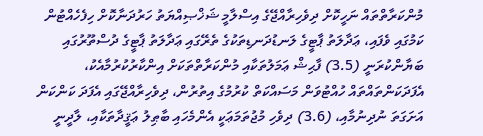މުންކަރާތްތައް ނަހީކޮށް ދިވެހިރާއްޖޭގެ އިސްލާމީ ޝަޚްޞިއްޔަތު ހަރުދަނާކޮށް ހިފެހެއްޓުން ކަމުގައި ވެފައި، ޢަދާލަތު ޕާޓީގެ ލަނޑުދަނޑިތަކުގެ ތެރޭގައި ޢަދާލަތު ޕާޓީގެ ދުސްތޫރުގައި ބަޔާންކުރަނީ (3.5) ފާޙިޝް ޢަމަލުތަކާއި މުންކަރާތްތަކަށް އިންކާރުކުރުމާއެކު، އެފަދަކަންތައްތައް ހުއްޓުވަން މަސައްކަތް ކުރުމުގެ އިތުރުން، ދިވެހިރާއްޖޭގައި އެފަދަ ކަންކަން އަށަގަތަ ނުދިނުމާއި، (3.6) ދިވެހި މުޖުތަމަޢަކީ އެންމެހައި ބާޠިލު ޢަޤީދާތަކާއި، ލާދީނީ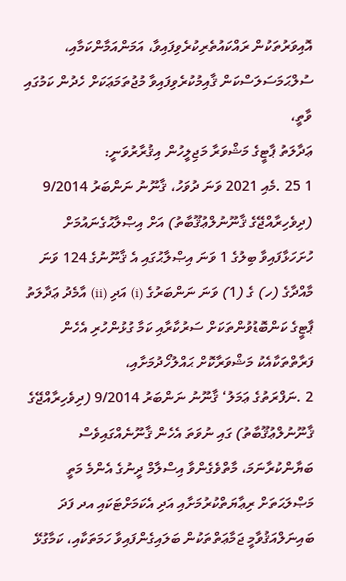އޮއިވަރުތަކުން ރައްކައުތެރިކުރެވިފައިވާ، އަމަންއަމާންކަމާއި،  ސުލްޙަމަސަލަސްކަން ޤާއިމުކުރެވިފައިވާ މުޖުތަމަޢަކަށް ހެދުން ކަމުގައި ވާތީ،
ޢަދާލަތު ޕާޓީގެ މަޝްވަރާ މަޖިލީހުން އިޤުރާރުވަނީ:
1 25 .މެއި 2021 ވަނަ ދުވަހު، ޤާނޫނު ނަންބަރު 9/2014 (ދިވެހިރާއްޖޭގެ ޤާނޫނުލްޢުޤޫބާތު) އަށް އިޞްލާޙުގެނައުމަށް ހުށަހަޅާފައިވާ ބިލުގެ 1 ވަނަ އިޞްލާޙުގައި އެ ޤާނޫނުގެ 124 ވަނަ މާއްދާގެ (ހ) ގެ (1) ވަނަ ނަންބަރުގެ (i) އަދި (ii) އާމެދު ޢަދާލަތު ޕާޓީގެ ކަންބޮޑުވުންތަކަށް ސަރުކާރާއި ކަމާ ގުޅުންހުރި އެހެން ފަރާތްތަކާއެކު މަޝްވަރާކޮށް ޙައްލުހޯދުމަށާއި،
2 .ނަފްރަތުގެ ޢަމަލު‘ ޤާނޫނު ނަންބަރު 9/2014 (ދިވެހިރާއްޖޭގެ ޤާނޫނުލްޢުޤޫބާތު) ގައި ނުވަތަ އެހެން ޤާނޫނެއްގައިވެސް ބަޔާންކުރާނަމަ، މާތްވެގެންވާ އިސްލާމް ދީނުގެ އެންމެ މަތީ މަޞްލަޙަތަށް ރިޢާޔަތްކުރުމަށާއި އަދި އެކަމަށްޓަކައި އދ ފަދަ ބައިނަލްއަޤުވާމީ ޖަމާޢަތްތަކުން ބަލައިގެންފައިވާ ހަމަތަކާއި، ކަމާގުޅޭ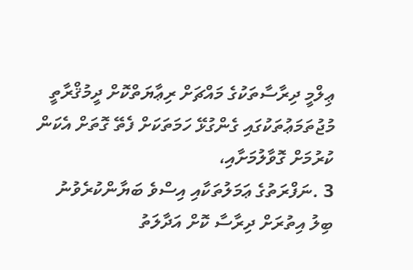ޢިލްމީ ދިރާސާތަކުގެ މައްޗަށް ރިޢާޔަތްކޮށް ދީމުޤްރާތީ މުޖުތަމަޢުތަކުގައި ގެންގުޅޭ ހަމަތަކަށް ފެތޭ ގޮތަށް އެކަން ކުރުމަށް ގޮވާލުމަށާއި،
3 .ނަފްރަތުގެ ޢަމަލުތަކާއި އިސްވެ ބަޔާންކުރެވުނު ބިލު އިތުރަށް ދިރާސާ ކޮށް އަދާލަތު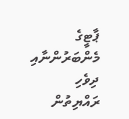ޕާޓީގެ މެންބަރުންނާއި ދިވެހި ރައްޔިތުން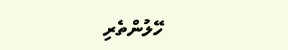ހޭލުންތެރި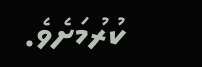ކުރުމަށެވެ.